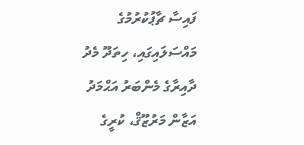ފައިސާ ޗާޕުކުރުމުގެ މައްސަލައިގައި، ހިތަދޫ މެދު ދާއިރާގެ މެންބަރު އަޙްމަދު އަޒާން މަރުޒޫޤް، ކުރީގެ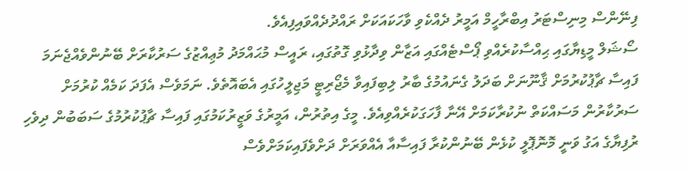ފިނޭންސް މިނިސްޓަރު އިބްރާހީމް އަމީރު ދެއްކެވި ވާހަކައަކަށް ރައްދުދެއްވައިފިއެވެ.
ސޯޝަލް މީޑިޔާގައި ޙިއްސާކުރެއްވި ޕޯސްޓެއްގައި އަޒާން ވިދާޅުވި ގޮތުގައި، ރައީސް މުޙައްމަދު މުޢިއްޒުގެ ސަރުކާރަށް ބޭނުންވެއްޖެނަމަ ފައިސާ ޗާޕުކުރުމަށް ޤާނޫނަށް ބަދަލު ގެނައުމުގެ ބާރު ލިބިފައިވާ މެޖޯރިޓީ މަޖިލީހުގައި އެބައޮތެވެ. ނަމަވެސް އެފަދަ ކަމެއް ކުރުމަށް ސަރުކާރުން މަސައްކަތް ނުކުރާކަމަށް އޭނާ ފާހަގަކުރެއްވިއެވެ. މީގެ އިތުރުން، އަމީރުގެ ވަޒީރުކަމުގައި ފައިސާ ޗާޕުކުރުމުގެ ސަބަބުން ދިވެހި ރުފިޔާގެ އަގު ވަނީ މޮނޮޕޮލީ ކުޅެން ބޭނުންކުރާ ފައިސާއާ އެއްވަރަށް ދަށްވެފައިކަމަށްވެސް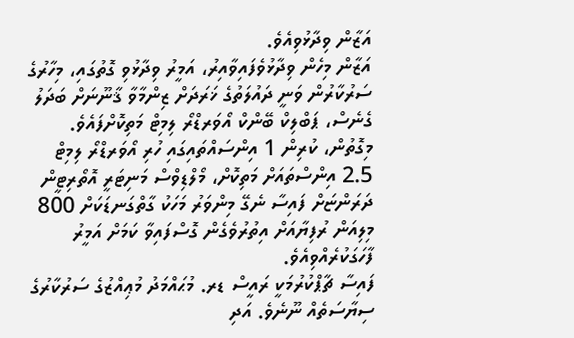އަޒާން ވިދާޅުވިއެވެ.
އަޒާން މިހެން ވިދާޅުވެފައިވާއިރު، އަމީރު ވިދާޅުވި ގޮތުގައި، މިހާރުގެ ސަރުކާރުން ވަނީ ދައުލަތުގެ ޚަރަދަށް ޒިންމާވާ ޤާނޫނަށް ބަދަލު ގެނެސް، ޕަބްލިކް ބޭންކް އޯވަރޑްރޯ ލިމިޓް މަތިކޮށްފައެވެ. މިގޮތުން، ކުރިން 1 އިންސައްތައިގައި ހުރި އޯވަރޑްރޯ ލިމިޓް 2.5 އިންސްތައަށް މަތިކޮށް، މޯލްޑިވްސް މަނިޓަރީ އޮތޯރިޓީން ދަރަންޏަށް ފައިސާ ނެގޭ މިންވަރު މަހަކު ގާތްގަނޑަކަށް 800 މިލިއަން ރުފިޔާއަށް އިތުރުވެގެން ގޮސްފައިވާ ކަމަށް އަމީރު ފާހަގަކުރެއްވިއެވެ.
ފައިސާ ޗާޕްކުރުމަކީ ރައީސް ޑރ. މުޙައްމަދު މުޢިއްޒުގެ ސަރުކާރުގެ ސިޔާސަތެއް ނޫނެވެ. އަދި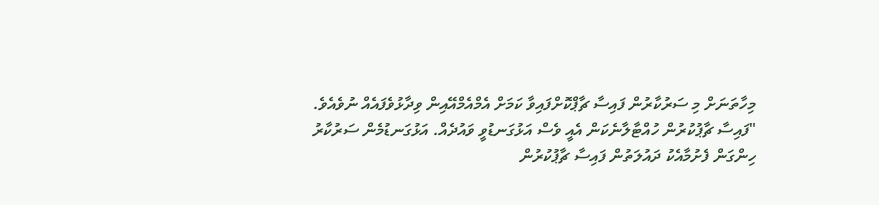މިހާތަނަށް މި ސަރުކާރުން ފައިސާ ޗާޕްކޮށްފައިވާ ކަމަށް އެމްއެމްއޭއިން ވިދާޅުވެފައެއް ނުވެއެވެ.
"ފައިސާ ޗާޕުކުރުން ހުއްޓާލާނެކަން އެއީ ވެސް އަޅުގަނޑުވީ ވައުދެއް. އަޅުގަނޑުމެން ސަރުކާރު ހިންގަން ފެށުމާއެކު ދައުލަތުން ފައިސާ ޗާޕުކުރުން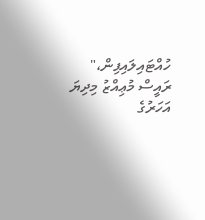ހުއްޓައިލައިފިން،" ރައީސް މުޢިއްޒު މިދިޔަ އަހަރުގެ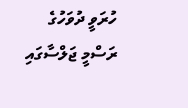ހުރަވީ ދުވަހުގެ ރަސްމީ ޖަލްސާގައި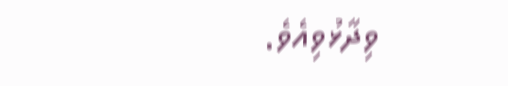ވިދާޅުވިއެވެ.